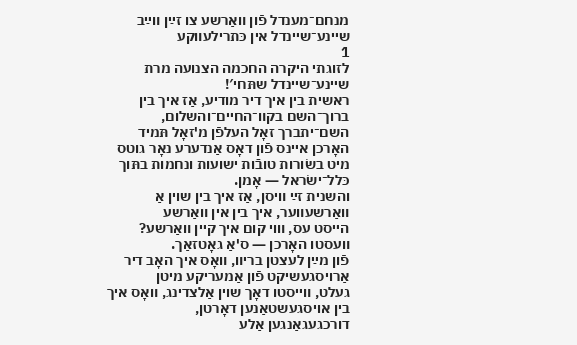מנחם־מענדל פֿון װאַרשע צו זײַן װײַב שײנע־שײנדל אין כּתרילעװקע
1
לזוגתי היקרה החכמה הצנועה מרת שײנע־שײנדל שתּחי′!
ראשית בין איך דיר מודיע, אַז איך בין ברוך־השם בקװ־החײם־והשלום,
השם־יתברך זאָל העלפֿן מ'זאָל תּמיד האָרכן אײנס פֿון דאָס אַנדערע נאָר גוטס
מיט בשׂורות טובֿות ישועות ונחמות בתּוך כּלל־ישׂראל ― אָמן.
והשנית זײַ װיסן, אַז איך בין שױן אַ װאַרשעװער, איך בין אין װאַרשע
הײסט עס, װױ קום איך קײן װאַרשע? װעסטו האָרכן ― ס'אַ גאָטזאַך.
פֿון מײַן לעצטן בריװ, װאָס איך האָב דיר אַרױסגעשיקט פֿון אַמעריקע מיטן
געלט, װײסטו דאָך שױן אַלצדינג, װאָס איך בין אױסגעשטאַנען דאָרטן,
דורכגעגאַנגען אַלע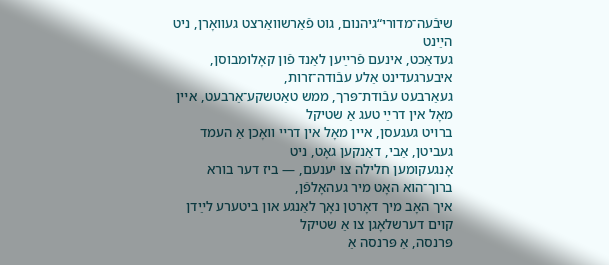שיבֿעה־מדורי“גיהנום, גוט פֿאַרשװאַרצט געװאָרן, ניט הײַנט
געדאַכט, אינעם פֿרײַען לאַנד פֿון קאָלומבוסן, איבערגעדינט אַלע עבֿודה־זרות,
געאַרבעט עבֿודת־פּרך, ממש טאַטשקע־אַרבעט, אײן מאָל אין דרײַ טעג אַ שטיקל
ברױט געגעסן, אײן מאָל אין דרײ װאָכן אַ העמד געביטן, אַבי, דאַנקען גאָט, ניט
אָנגעקומען חלילה צו יענעם, ― ביז דער בורא ברוך־הוא האָט מיר געהאָלפֿן,
איך האָב מיך דאָרטן נאָך לאַנגע און ביטערע לײַדן קױם דערשלאָגן צו אַ שטיקל
פּרנסה, אַ פּרנסה אַ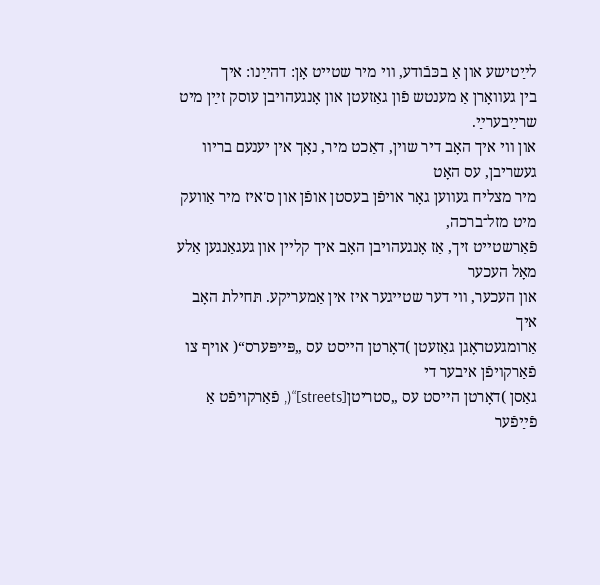לײַטישע און אַ בכּבֿודע, װי מיר שטײט אָן: דהײַנו: איך
בין געװאָרן אַ מענטש פֿון גאַזעטן און אָנגעהױבן עוסק זײַן מיט שרײַבערײַ.
און װי איך האָב דיר שױן, דאַכט מיר, נאָך אין יענעם בריװ געשריבן, עס האָט
מיר מצליח געװען גאָר אױפֿן בעסטן אופֿן און ס'איז מיר אַװעק מיט מזל־ברכה,
פֿאַרשטײט זיך, אַז אָנגעהױבן האָב איך קלײן און געגאַנגען אַלע מאָל העכער
און העכער, װי דער שטײגער איז אין אַמעריקע. תּחילת האָב איך
אַרומגעטראָגן גאַזעטן )דאָרטן הײסט עס „פּײפּערס“( אױף צו פֿאַרקױפֿן איבער די
גאַסן )דאָרטן הײסט עס „סטריטן[streets]“(, פֿאַרקױפֿט אַ פֿײַפֿער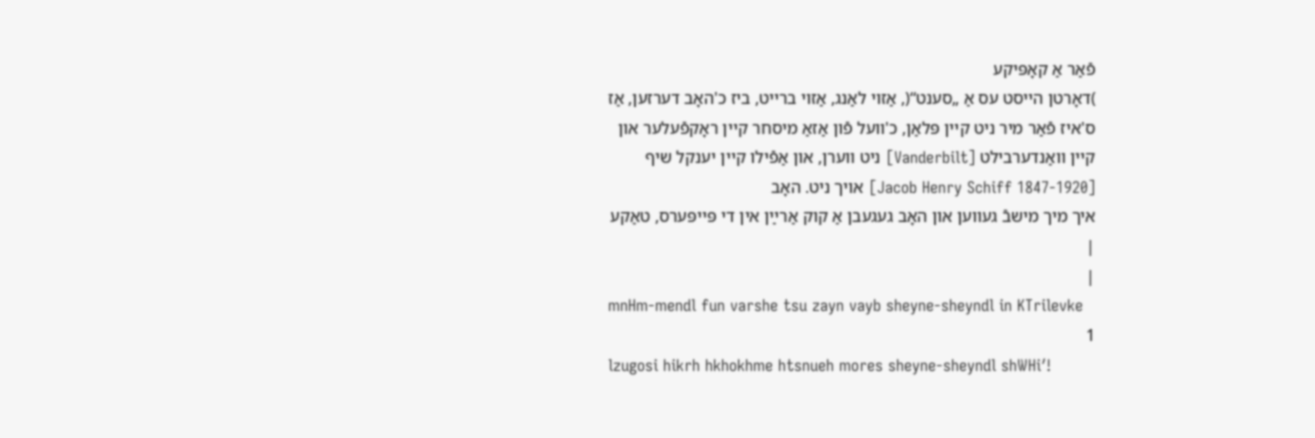פֿאַר אַ קאָפּיקע
)דאָרטן הײסט עס אַ „סענט“(, אַזױ לאַנג, אַזױ ברײט, ביז כ'האָב דערזען, אַז
ס'איז פֿאַר מיר ניט קײן פּלאַן, כ'װעל פֿון אַזאַ מיסחר קײן ראָקפֿעלער און
קײן װאַנדערבילט [Vanderbilt] ניט װערן, און אַפֿילו קײן יענקל שיף
[Jacob Henry Schiff 1847-1920] אױך ניט. האָב
איך מיך מישבֿ געװען און האָב געגעבן אַ קוק אַרײַן אין די פּײפּערס, טאַקע
|
|
mnHm-mendl fun varshe tsu zayn vayb sheyne-sheyndl in KTrilevke
1
lzugosi hikrh hkhokhme htsnueh mores sheyne-sheyndl shWHi′!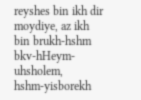reyshes bin ikh dir moydiye, az ikh bin brukh-hshm bkv-hHeym-uhsholem,
hshm-yisborekh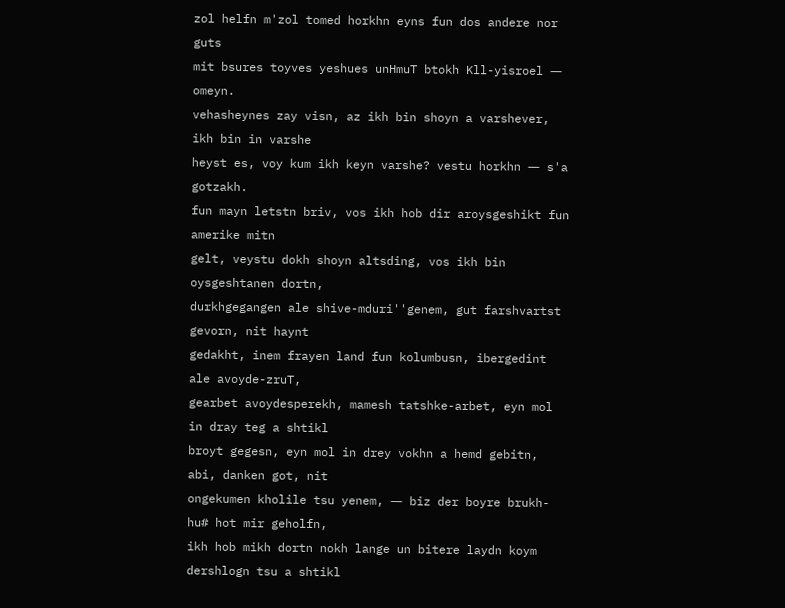zol helfn m'zol tomed horkhn eyns fun dos andere nor guts
mit bsures toyves yeshues unHmuT btokh Kll-yisroel ― omeyn.
vehasheynes zay visn, az ikh bin shoyn a varshever, ikh bin in varshe
heyst es, voy kum ikh keyn varshe? vestu horkhn ― s'a gotzakh.
fun mayn letstn briv, vos ikh hob dir aroysgeshikt fun amerike mitn
gelt, veystu dokh shoyn altsding, vos ikh bin oysgeshtanen dortn,
durkhgegangen ale shive-mduri''genem, gut farshvartst gevorn, nit haynt
gedakht, inem frayen land fun kolumbusn, ibergedint ale avoyde-zruT,
gearbet avoydesperekh, mamesh tatshke-arbet, eyn mol in dray teg a shtikl
broyt gegesn, eyn mol in drey vokhn a hemd gebitn, abi, danken got, nit
ongekumen kholile tsu yenem, ― biz der boyre brukh-hu# hot mir geholfn,
ikh hob mikh dortn nokh lange un bitere laydn koym dershlogn tsu a shtikl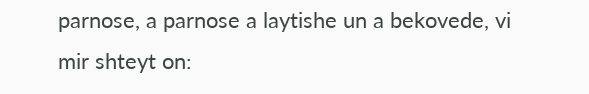parnose, a parnose a laytishe un a bekovede, vi mir shteyt on: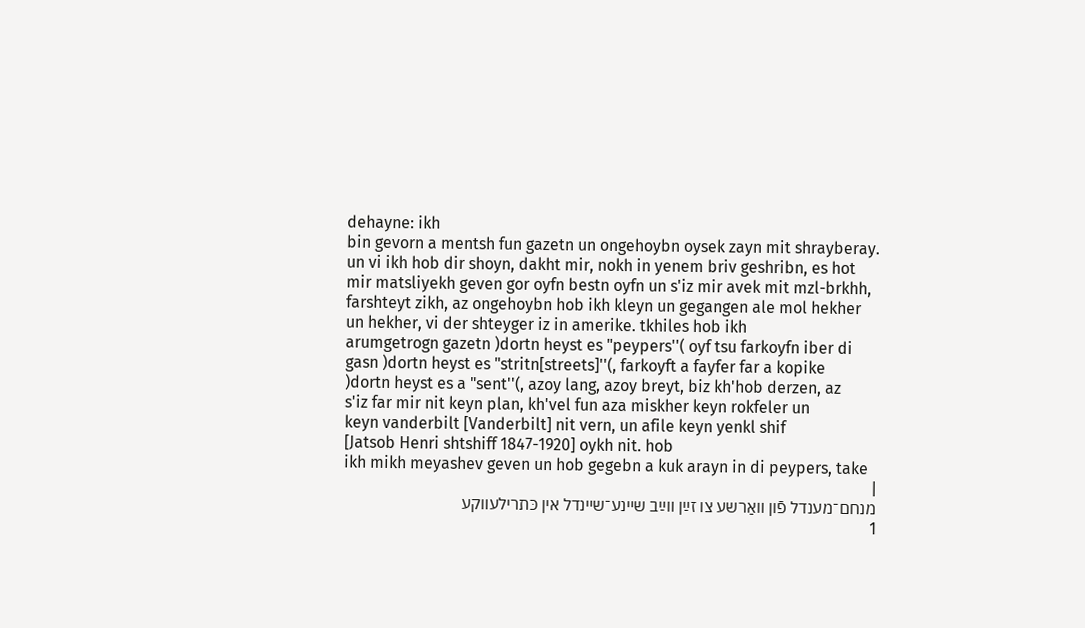dehayne: ikh
bin gevorn a mentsh fun gazetn un ongehoybn oysek zayn mit shrayberay.
un vi ikh hob dir shoyn, dakht mir, nokh in yenem briv geshribn, es hot
mir matsliyekh geven gor oyfn bestn oyfn un s'iz mir avek mit mzl-brkhh,
farshteyt zikh, az ongehoybn hob ikh kleyn un gegangen ale mol hekher
un hekher, vi der shteyger iz in amerike. tkhiles hob ikh
arumgetrogn gazetn )dortn heyst es "peypers''( oyf tsu farkoyfn iber di
gasn )dortn heyst es "stritn[streets]''(, farkoyft a fayfer far a kopike
)dortn heyst es a "sent''(, azoy lang, azoy breyt, biz kh'hob derzen, az
s'iz far mir nit keyn plan, kh'vel fun aza miskher keyn rokfeler un
keyn vanderbilt [Vanderbilt] nit vern, un afile keyn yenkl shif
[Jatsob Henri shtshiff 1847-1920] oykh nit. hob
ikh mikh meyashev geven un hob gegebn a kuk arayn in di peypers, take
|
מנחם־מענדל פֿון װאַרשע צו זײַן װײַב שײנע־שײנדל אין כּתרילעװקע
1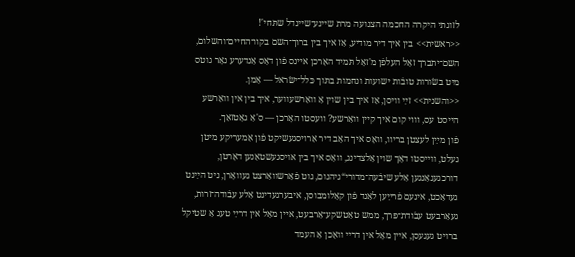לזוגתי היקרה החכמה הצנועה מרת שײנע־שײנדל שתּחי′!
<<ראשית>> בין איך דיר מודיע, אַז איך בין ברוך־השם בקװ־החײם־והשלום,
השם־יתברך זאָל העלפֿן מ'זאָל תּמיד האָרכן אײנס פֿון דאָס אַנדערע נאָר גוטס
מיט בשׂורות טובֿות ישועות ונחמות בתּוך כּלל־ישׂראל ― אָמן.
<<והשנית>> זײַ װיסן, אַז איך בין שױן אַ װאַרשעװער, איך בין אין װאַרשע
הײסט עס, װױ קום איך קײן װאַרשע? װעסטו האָרכן ― ס'אַ גאָטזאַך.
פֿון מײַן לעצטן בריװ, װאָס איך האָב דיר אַרױסגעשיקט פֿון אַמעריקע מיטן
געלט, װײסטו דאָך שױן אַלצדינג, װאָס איך בין אױסגעשטאַנען דאָרטן,
דורכגעגאַנגען אַלע שיבֿעה־מדורי“גיהנום, גוט פֿאַרשװאַרצט געװאָרן, ניט הײַנט
געדאַכט, אינעם פֿרײַען לאַנד פֿון קאָלומבוסן, איבערגעדינט אַלע עבֿודה־זרות,
געאַרבעט עבֿודת־פּרך, ממש טאַטשקע־אַרבעט, אײן מאָל אין דרײַ טעג אַ שטיקל
ברױט געגעסן, אײן מאָל אין דרײ װאָכן אַ העמד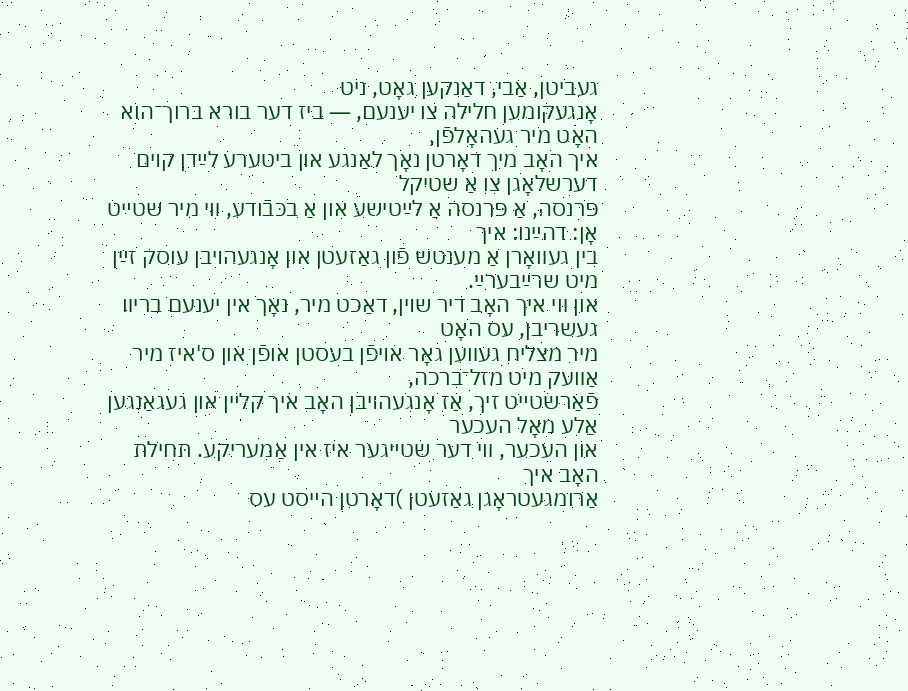געביטן, אַבי, דאַנקען גאָט, ניט
אָנגעקומען חלילה צו יענעם, ― ביז דער בורא ברוך־הוא האָט מיר געהאָלפֿן,
איך האָב מיך דאָרטן נאָך לאַנגע און ביטערע לײַדן קױם דערשלאָגן צו אַ שטיקל
פּרנסה, אַ פּרנסה אַ לײַטישע און אַ בכּבֿודע, װי מיר שטײט אָן: דהײַנו: איך
בין געװאָרן אַ מענטש פֿון גאַזעטן און אָנגעהױבן עוסק זײַן מיט שרײַבערײַ.
און װי איך האָב דיר שױן, דאַכט מיר, נאָך אין יענעם בריװ געשריבן, עס האָט
מיר מצליח געװען גאָר אױפֿן בעסטן אופֿן און ס'איז מיר אַװעק מיט מזל־ברכה,
פֿאַרשטײט זיך, אַז אָנגעהױבן האָב איך קלײן און געגאַנגען אַלע מאָל העכער
און העכער, װי דער שטײגער איז אין אַמעריקע. תּחילת האָב איך
אַרומגעטראָגן גאַזעטן )דאָרטן הײסט עס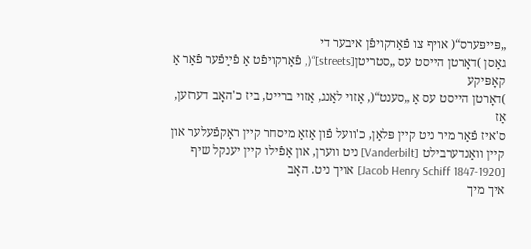„פּײפּערס“( אױף צו פֿאַרקױפֿן איבער די
גאַסן )דאָרטן הײסט עס „סטריטן[streets]“(, פֿאַרקױפֿט אַ פֿײַפֿער פֿאַר אַ קאָפּיקע
)דאָרטן הײסט עס אַ „סענט“(, אַזױ לאַנג, אַזױ ברײט, ביז כ'האָב דערזען, אַז
ס'איז פֿאַר מיר ניט קײן פּלאַן, כ'װעל פֿון אַזאַ מיסחר קײן ראָקפֿעלער און
קײן װאַנדערבילט [Vanderbilt] ניט װערן, און אַפֿילו קײן יענקל שיף
[Jacob Henry Schiff 1847-1920] אױך ניט. האָב
איך מיך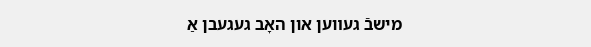מישבֿ געװען און האָב געגעבן אַ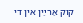קוק אַרײַן אין די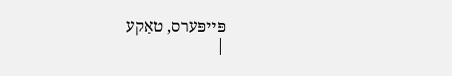פּײפּערס, טאַקע
|